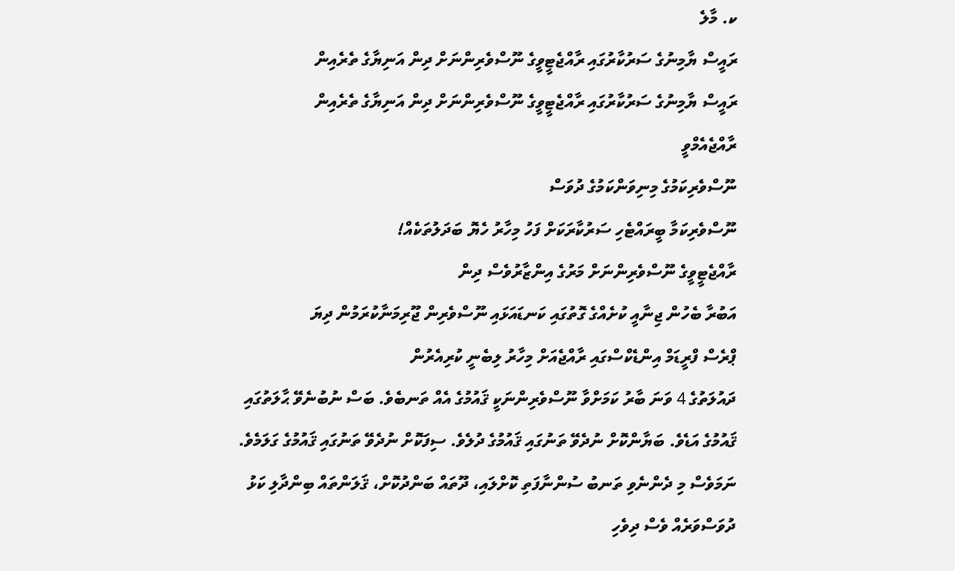ކ. މާލެ
ރައީސް ޔާމިނުގެ ސަރުކާރުގައި ރާއްޖެޓީވީގެ ނޫސްވެރިންނަށް ދިން އަނިޔާގެ ތެރެއިން
ރައީސް ޔާމިނުގެ ސަރުކާރުގައި ރާއްޖެޓީވީގެ ނޫސްވެރިންނަށް ދިން އަނިޔާގެ ތެރެއިން
ރާއްޖެއެމްވީ
ނޫސްވެރިކަމުގެ މިނިވަންކަމުގެ ދުވަސް
ނޫސްވެރިކަމާ ބީރައްޓެހި ސަރުކާރަކަށް ފަހު މިހާރު ހެޔޮ ބަދަލުތަކެއް!
ރާއްޖެޓީވީގެ ނޫސްވެރިންނަށް މަރުގެ އިންޒާރުވެސް ދިން
އަބުރާ ބެހުން ޖިނާއީ ކުށެއްގެ ގޮތުގައި ކަނޑައަޅައި ނޫސްވެރިން ޖޫރިމަނާކުރަމުން ދިޔަ
ޕްރެސް ފްރީޑަމް އިންޑެކްސްގައި ރާއްޖެއަށް މިހާރު ލިބެނީ ކުރިއެރުން
ދައުލަތުގެ 4 ވަނަ ބާރު ކަމަށްވާ ނޫސްވެރިންނަކީ ޤައުމުގެ އެއް ތަނބެވެ. ބަސް ނުބުނެވޭ ޙާލަތުގައި ޤައުމުގެ އަޑެވެ. ބަޔާންކޮށް ނުދެވޭ ތަނުގައި ޤައުމުގެ ދުލެވެ. ސިފަކޮށް ނުދެވޭ ތަނުގައި ޤައުމުގެ ގަލަމެވެ. ނަމަވެސް މި ދެންނެވި ތަނބު ސުންނާފަތި ކޮށްލައި، ދޫތައް ބަންދުކޮށް، ޤަލަންތައް ބިންދާލި ކަޅު ދުވަސްވަރެއް ވެސް ދިވެހި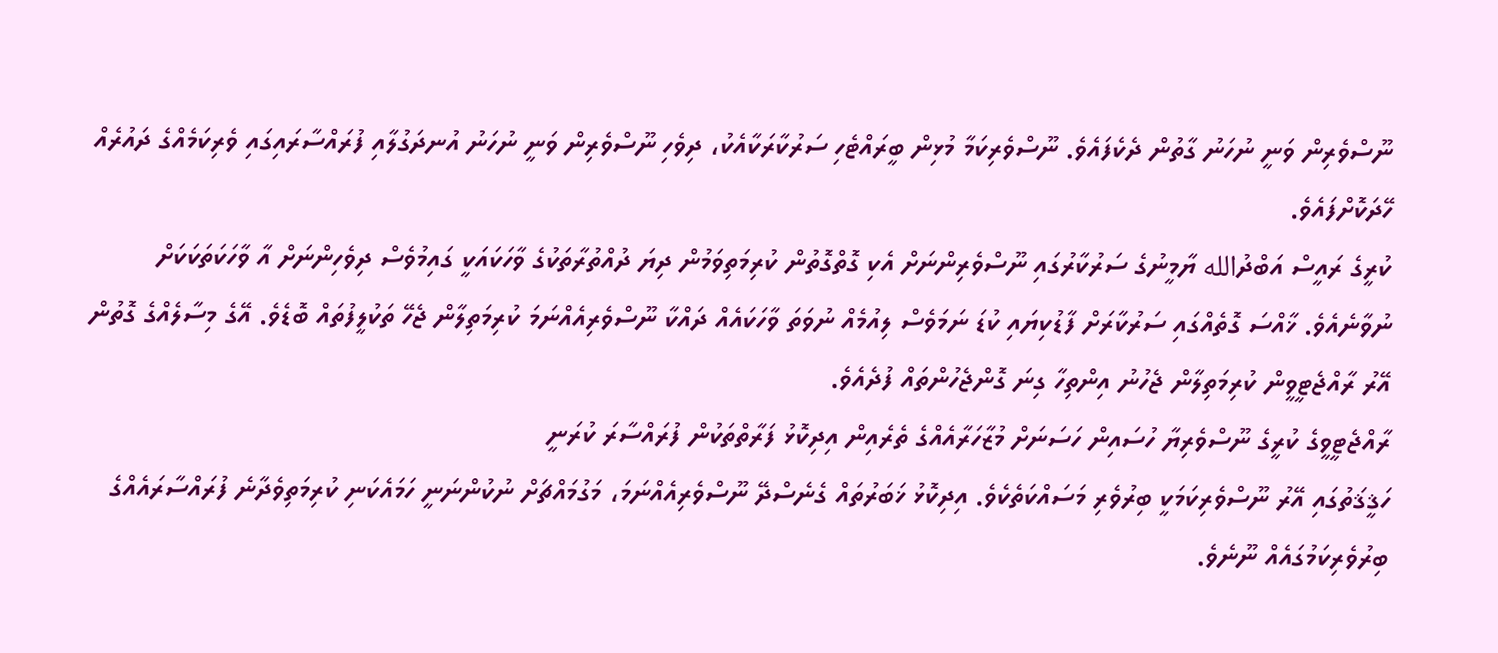ނޫސްވެރިން ވަނީ ނުހަނު ގާތުން ދެކެފައެވެ. ނޫސްވެރިކަމާ މުޅިން ބީރައްޓެހި ސަރުކާރަކާއެކު، ދިވެހި ނޫސްވެރިން ވަނީ ނުހަނު އުނދަގުލާއި ފުރައްސާރައިގައި ވެރިކަމެއްގެ ދައުރެއް ހޭދަކޮށްފައެވެ.
ކުރީގެ ރައީސް އަބްދުالله ޔާމީނުގެ ސަރުކާރުގައި ނޫސްވެރިންނަށް އެކި ގޮތްގޮތުން ކުރިމަތިވަމުން ދިޔަ ދުއްތުރާތަކުގެ ވާހަކައަކީ ގައިމުވެސް ދިވެހިންނަށް އާ ވާހަކަތަކަކަށް ނުވާނެއެވެ. ޚާއްސަ ގޮތެއްގައި ސަރުކާރަށް ފާޑުކިޔައި ކުޑަ ނަމަވެސް ލިއުމެއް ނުވަތަ ވާހަކައެއް ދައްކާ ނޫސްވެރިއެއްނަމަ ކުރިމަތިލާން ޖެހޭ ތަކުލީފުތައް ބޮޑެވެ. އޭގެ މިސާލެއްގެ ގޮތުން އޭރު ރާއްޖެޓީވީން ކުރިމަތިލާން ޖެހުނު އިންތިހާ ގިނަ ގޮންޖެހުންތައް ފުދެއެވެ.
ރާއްޖެޓީވީގެ ކުރީގެ ނޫސްވެރިޔާ ހުސައިން ހަސަނަށް މުޒާހަރާއެއްގެ ތެރެއިން އިދިކޮޅު ފަރާތްތަކުން ފުރައްސާރަ ކުރަނީ
ހަޤީޤަތުގައި އޭރު ނޫސްވެރިކަމަކީ ބިރުވެރި މަސައްކަތެކެވެ. އިދިކޮޅު ޚަބަރުތައް ގެނެސްދޭ ނޫސްވެރިއެއްނަމަ، މަގުމައްޗަށް ނުކުންނަނީ ހަމައެކަނި ކުރިމަތިވެދާނެ ފުރައްސާރައެއްގެ ބިރުވެރިކަމުގައެއް ނޫނެވެ.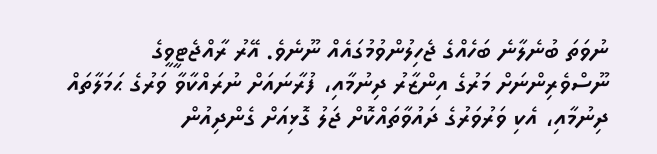ނުވަތަ ބުނެލާނެ ބަހެއްގެ ޖެހިލުންވުމުގައެއް ނޫނެވެ. އޭރު ރާއްޖެޓީވީގެ ނޫސްވެރިންނަށް މަރުގެ އިންޒާރު ދިނުމާއި، ފުރާނައަށް ނުރައްކާވާ ވަރުގެ ޙަމަލާތައް ދިނުމާއި، އެކި ވަރުވަރުގެ ދައުވާތައްކޮށް ޖަލު ގޮޅިއަށް ގެންދިއުން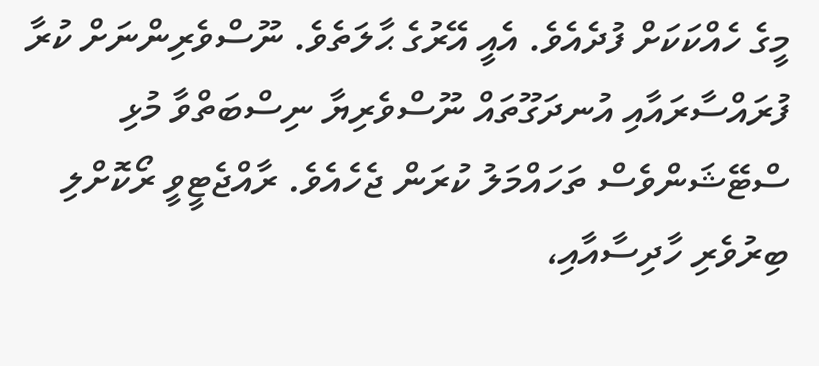މީގެ ހެއްކަކަށް ފުދެއެވެ. އެއީ އޭރުގެ ޙާލަތެވެ. ނޫސްވެރިންނަށް ކުރާ ފުރައްސާރައާއި އުނދަގޫތައް ނޫސްވެރިޔާ ނިސްބަތްވާ މުޅި ސްޓޭޝަންވެސް ތަހައްމަލު ކުރަން ޖެހެއެވެ. ރާއްޖެޓީވީ ރޯކޮށްލި ބިރުވެރި ހާދިސާއާއި،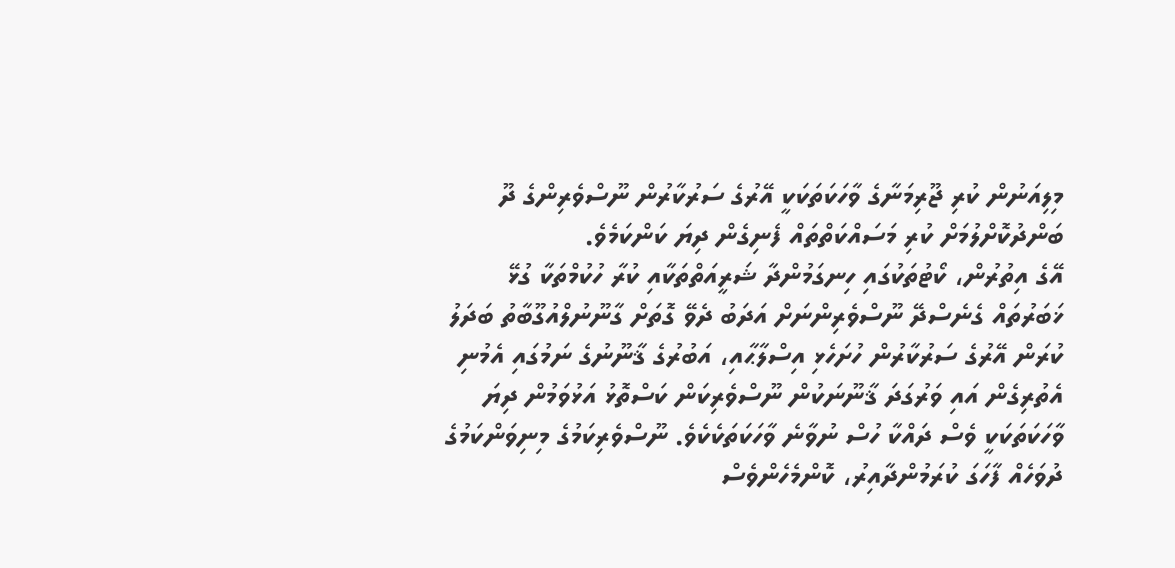މިލިއަނުން ކުރި ޖޫރިމަނާގެ ވާހަކަތަކަކީ އޭރުގެ ސަރުކާރުން ނޫސްވެރިންގެ ދޫ ބަންދުކޮށްލުމަށް ކުރި މަސައްކަތްތައް ފެނިގެން ދިޔަ ކަންކަމެވެ.
އޭގެ އިތުރުން، ކޯޓުތަކުގައި ހިނގަމުންދާ ޝަރީއަތްތަކާއި ކުރާ ހުކުމްތަކާ ގުޅޭ ޚަބަރުތައް ގެނެސްދޭ ނޫސްވެރިންނަށް އަދަބު ދެވޭ ގޮތަށް ގާނޫނުލްއުގޫބާތު ބަދަލު ކުރަން އޭރުގެ ސަރުކާރުން ހުށަހެޅި އިސްލާޙާއި، އަބުރުގެ ޤާނޫނުގެ ނަމުގައި އެމުނި އެތުރިގެން އައި ވަރުގަދަ ޤާނޫނަކުން ނޫސްވެރިކަން ކަސްތޮޅު އަޅުވަމުން ދިޔަ ވާހަކަތަކަކީ ވެސް ދައްކާ ހުސް ނުވާނެ ވާހަކަތަކެކެވެ. ނޫސްވެރިކަމުގެ މިނިވަންކަމުގެ ދުވަހެއް ފާހަގަ ކުރަމުންދާއިރު، ކޮންމެހެންވެސް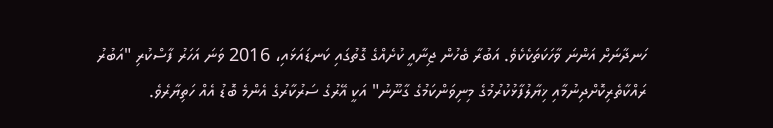ހަނދާނަށް އަންނަ ވާހަކަތަކެކެވެ. އަބުރާ ބެހުން ޖިނާއީ ކުށެއްގެ ގޮތުގައި ކަނޑައަޅައި، 2016 ވަނަ އަހަރު ފާސްކުރި "އަބުރު ރައްކާތެރިކޮށްދިނުމާއި ޚިޔާލުފާޅުކުރުމުގެ މިނިވަންކަމުގެ ގާނޫނު" އަކީ އޭރުގެ ސަރުކާރުގެ އެންމެ ބޮޑު އެއް ހަތިޔާރެވެ.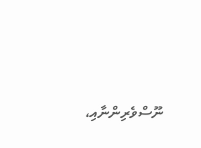ނޫސްވެރިންނާއި،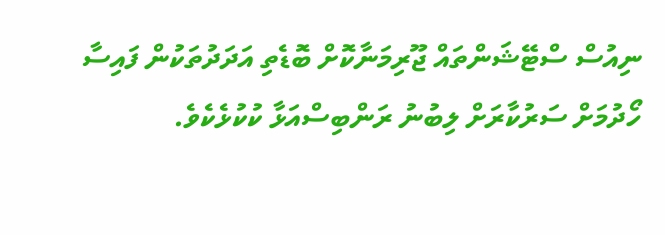ނިއުސް ސްޓޭޝަންތައް ޖޫރިމަނާކޮށް ބޮޑެތި އަދަދުތަކުން ފައިސާ ހޯދުމަށް ސަރުކާރަށް ލިބުނު ރަންބިސްއަޅާ ކުކުޅެކެވެ.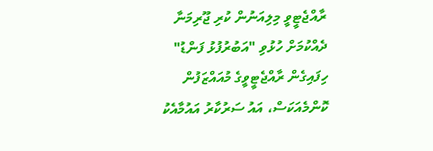ރާއްޖެޓީވީ މިލިއަނުން ކުރި ޖޫރިމަނާ ދެއްކުމަށް ހުޅުވި "އަބުރުފުޅު ފަންޑު" ހިފައިގެން ރާއްޖެޓީވީގެ މުއައްޒަފުން
ކޮންމެއަކަސް، އައު ސަރުކާރު އައުމާއެކު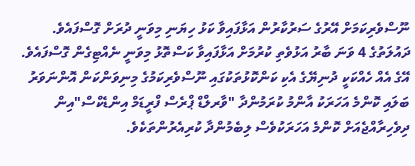ނޫސްވެރިކަމަށް އޭރުގެ ސަރުކާރުން އަޅާފައިވާ ކަޅު ހިޔަނި މިވަނީ ދުރަށް ގޮސްފައެވެ. ދައުލަތުގެ 4 ވަނަ ބާރު އަޅުވެތި ކުރުމަށް އަޅާފައިވާ ކަސްތޮޅު މިވަނީ ނެއްޓިގެން ގޮސްފައެވެ. އޭގެ އެއް ހެއްކަކީ ދުނިޔޭގެ އެކި ކަންކޮޅުތަކުގައި ނޫސްވެރިކަމުގެ މިނިވަންކަން އޮންނަވަރު ބަލައި ކޮންމެ އަހަރަކު އާންމު ކުރަމުންދާ "ވާރލްޑް ޕްރެސް ފްރީޑަމް އިންޑެކްސް"އިން ދިވެހިރާއްޖެއަށް ކޮންމެ އަހަރަކުވެސް ލިބެމުންދާ ކުރިއެރުންތަކެވެ.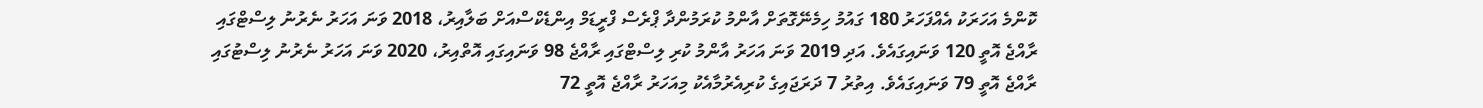ކޮންމެ އަހަރަކު އެއްފަހަރު 180 ގައުމު ހިމެނޭގޮތަށް އާންމު ކުރަމުންދާ ޕްރެސް ފްރީޑަމް އިންޑެކްސްއަށް ބަލާއިރު، 2018 ވަނަ އަހަރު ނެރުނު ލިސްޓްގައި ރާއްޖެ އޮތީ 120 ވަނައިގައެވެ. އަދި 2019 ވަނަ އަހަރު އާންމު ކުރި ލިސްޓްގައި ރާއްޖެ 98 ވަނައިގައި އޮތްއިރު، 2020 ވަނަ އަހަރު ނެރުނު ލިސްޓުގައި ރާއްޖެ އޮތީ 79 ވަނައިގައެވެ. އިތުރު 7 ދަރަޖައިގެ ކުރިއެރުމާއެކު މިއަހަރު ރާއްޖެ އޮތީ 72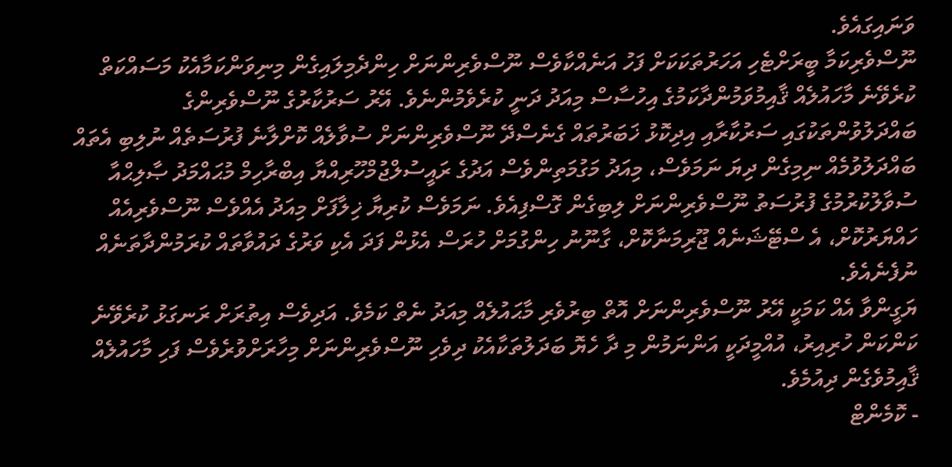ވަނައިގައެވެ.
ނޫސްވެރިކަމާ ބީރަށްޓެހި އަހަރުތަކަކަށް ފަހު އަނެއްކާވެސް ނޫސްވެރިންނަށް ހިންދެމިލައިގެން މިނިވަންކަމާއެކު މަސައްކަތް ކުރެވޭނެ މާހައުލެއް ޤާއިމުވަމުންދާކަމުގެ އިހުސާސް މިއަދު ދަނީ ކުރެވެމުންނެވެ. އޭރު ސަރުކާރުގެ ނޫސްވެރިންގެ ބައްދަލުވުންތަކުގައި ސަރުކާރާއި އިދިކޮޅު ޚަބަރުތައް ގެނެސްދޭ ނޫސްވެރިންނަށް ސުވާލެއް ކޮށްލާނެ ފުރުސަތެއް ނުލިބި އެތައް ބައްދަލުވުމެއް ނިމިގެން ދިޔަ ނަމަވެސް، މިއަދު މަގުމަތިންވެސް އަދުގެ ރައީސުލްޖުމްހޫރިއްޔާ އިބްރާހިމް މުޙައްމަދު ޞާލިޙްއާ ސުވާލުކުރުމުގެ ފުރުސަތު ނޫސްވެރިންނަށް ލިބިގެން ގޮސްފިއެވެ. ނަމަވެސް ކުރިޔާ ޚިލާފަށް މިއަދު އެއްވެސް ނޫސްވެރިއެއް ހައްޔަރުކޮށް، އެ ސްޓޭޝަނެއް ޖޫރިމަނާކޮށް، ގާނޫނު ހިންގުމަށް ހުރަސް އެޅުން ފަދަ އެކި ވަރުގެ ދައުވާތައް ކުރަމުންދާތަނެއް ނުފެނެއެވެ.
ޔަގީންވާ އެއް ކަމަކީ އޭރު ނޫސްވެރިންނަށް އޮތް ބިރުވެރި މާޙައުލެއް މިއަދު ނެތް ކަމެވެ. އަދިވެސް އިތުރަށް ރަނގަޅު ކުރެވޭނެ ކަންކަން ހުރިއިރު، އުއްމީދަކީ އަންނަމުން މި ދާ ހެޔޮ ބަދަލުތަކާއެކު ދިވެހި ނޫސްވެރިންނަށް މިހާރަށްވުރެވެސް ފަހި މާހައުލެއް ޤާއިމުވެގެން ދިއުމެވެ.
- ކޮމެންޓް